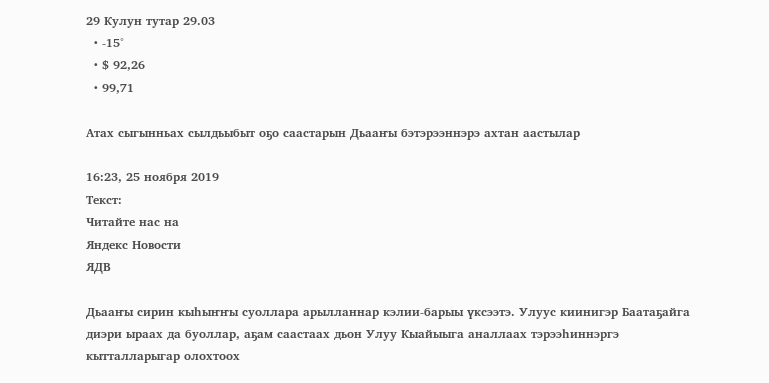29 Кулун тутар 29.03
  • -15°
  • $ 92,26
  • 99,71

Атах сыгынньах сылдьыбыт оҕо саастарын Дьааҥы бэтэрээннэрэ ахтан аастылар

16:23, 25 ноября 2019
Текст:
Читайте нас на
Яндекс Новости
ЯДВ

Дьааҥы сирин кыһыҥҥы суоллара арылланнар кэлии-барыы үксээтэ. Улуус киинигэр Баатаҕайга диэри ыраах да буоллар, аҕам саастаах дьон Улуу Кыайыыга аналлаах тэрээһиннэргэ кытталларыгар олохтоох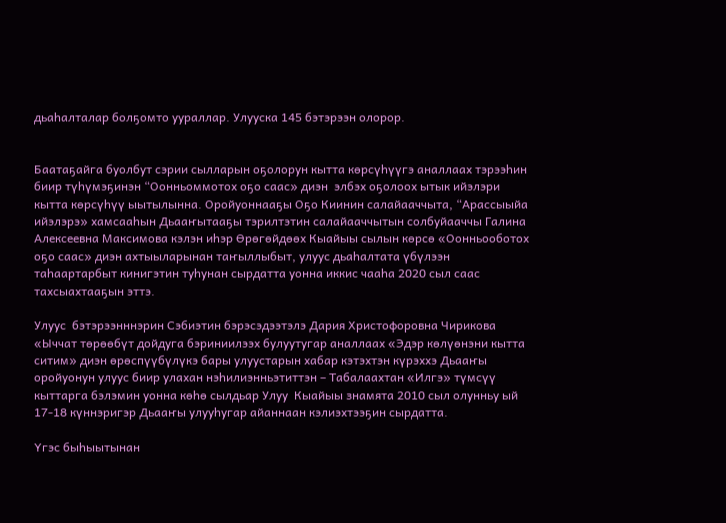дьаһалталар болҕомто уураллар. Улууска 145 бэтэрээн олорор.


Баатаҕайга буолбут сэрии сылларын оҕолорун кытта көрсүһүүгэ аналлаах тэрээһин биир түһүмэҕинэн “Оонньоммотох оҕо саас» диэн  элбэх оҕолоох ытык ийэлэри кытта көрсүһүү ыытылынна. Оройуоннааҕы Оҕо Киинин салайааччыта, “Арассыыйа ийэлэрэ» хамсааһын Дьааҥытааҕы тэрилтэтин салайааччытын солбуйааччы Галина Алексеевна Максимова кэлэн иһэр Өрөгөйдөөх Кыайыы сылын көрсө «Оонньооботох оҕо саас» диэн ахтыыларынан таҥыллыбыт, улуус дьаһалтата үбүлээн таһаартарбыт кинигэтин туһунан сырдатта уонна иккис чааһа 2020 сыл саас тахсыахтааҕын эттэ.

Улуус  бэтэрээнннэрин Сэбиэтин бэрэсэдээтэлэ Дария Христофоровна Чирикова «Ыччат төрөөбүт дойдуга бэриниилээх булуутугар аналлаах «Эдэр көлүөнэни кытта ситим» диэн өрөспүүбүлүкэ бары улуустарын хабар кэтэхтэн күрэххэ Дьааҥы оройуонун улуус биир улахан нэһилиэнньэтиттэн – Табалаахтан «Илгэ» түмсүү кыттарга бэлэмин уонна көһө сылдьар Улуу  Кыайыы знамята 2010 сыл олунньу ый 17-18 күннэригэр Дьааҥы улууһугар айаннаан кэлиэхтээҕин сырдатта.

Үгэс быһыытынан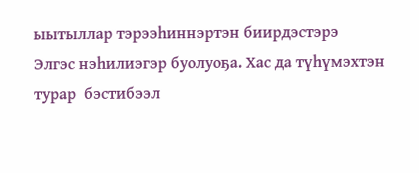ыытыллар тэрээһиннэртэн биирдэстэрэ  Элгэс нэһилиэгэр буолуоҕа. Хас да түһүмэхтэн турар  бэстибээл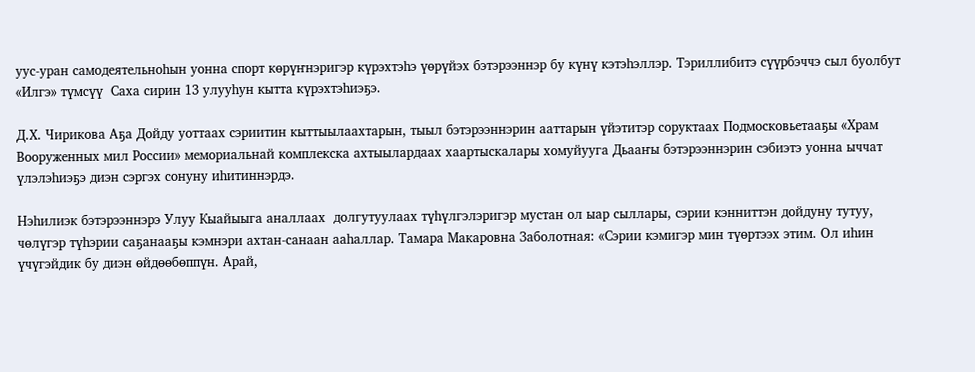уус-уран самодеятельноһын уонна спорт көрүҥнэригэр күрэхтэһэ үөрүйэх бэтэрээннэр бу күнү кэтэһэллэр. Тэриллибитэ сүүрбэччэ сыл буолбут «Илгэ» түмсүү  Саха сирин 13 улууһун кытта күрэхтэһиэҕэ.

Д.Х. Чирикова Аҕа Дойду уоттаах сэриитин кыттыылаахтарын, тыыл бэтэрээннэрин ааттарын үйэтитэр соруктаах Подмосковьетааҕы «Храм Вооруженных мил России» мемориальнай комплекска ахтыылардаах хаартыскалары хомуйууга Дьааҥы бэтэрээннэрин сэбиэтэ уонна ыччат үлэлэһиэҕэ диэн сэргэх сонуну иһитиннэрдэ.

Нэһилиэк бэтэрээннэрэ Улуу Кыайыыга аналлаах  долгутуулаах түһүлгэлэригэр мустан ол ыар сыллары, сэрии кэнниттэн дойдуну тутуу, чөлүгэр түһэрии саҕанааҕы кэмнэри ахтан-санаан ааһаллар. Тамара Макаровна Заболотная: «Сэрии кэмигэр мин түөртээх этим. Ол иһин үчүгэйдик бу диэн өйдөөбөппүн. Арай,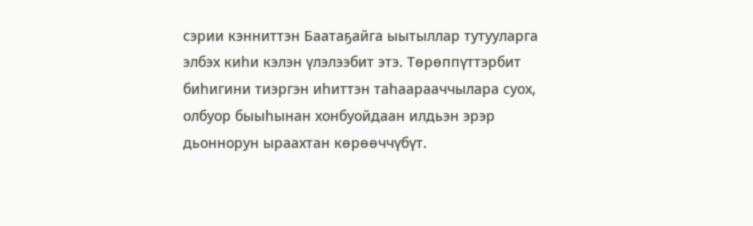сэрии кэнниттэн Баатаҕайга ыытыллар тутууларга элбэх киһи кэлэн үлэлээбит этэ. Төрөппүттэрбит биһигини тиэргэн иһиттэн таһаарааччылара суох, олбуор быыһынан хонбуойдаан илдьэн эрэр дьоннорун ыраахтан көрөөччүбүт.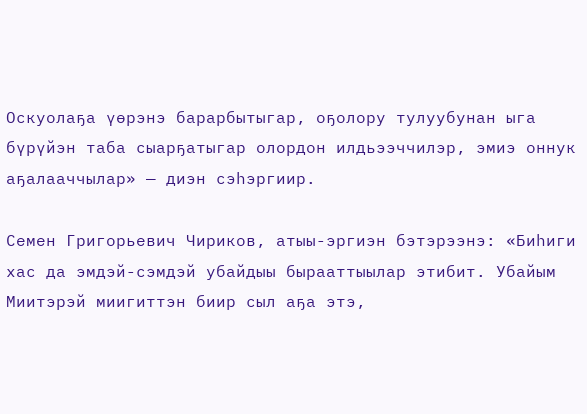Оскуолаҕа үөрэнэ барарбытыгар, оҕолору тулуубунан ыга бүрүйэн таба сыарҕатыгар олордон илдьээччилэр, эмиэ оннук аҕалааччылар» — диэн сэһэргиир.

Семен Григорьевич Чириков, атыы-эргиэн бэтэрээнэ: «Биһиги хас да эмдэй-сэмдэй убайдыы бырааттыылар этибит. Убайым Миитэрэй миигиттэн биир сыл аҕа этэ,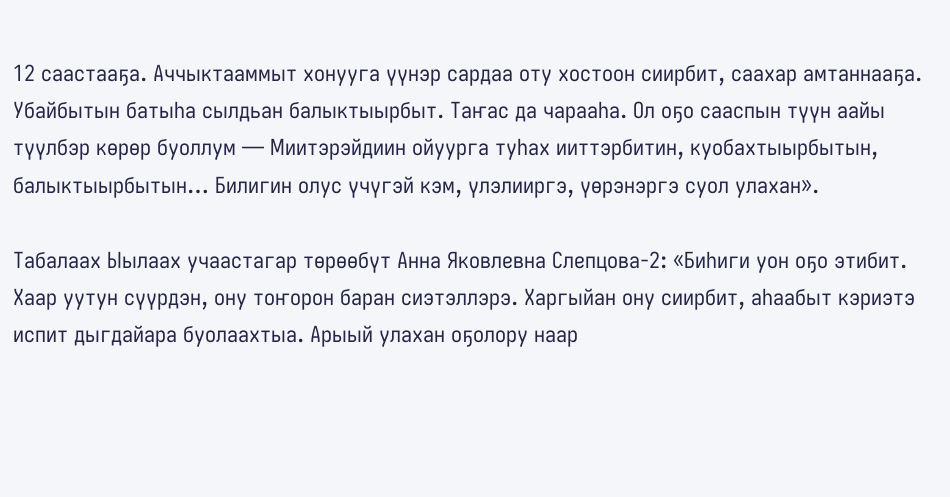12 саастааҕа. Аччыктааммыт хонууга үүнэр сардаа оту хостоон сиирбит, саахар амтаннааҕа. Убайбытын батыһа сылдьан балыктыырбыт. Таҥас да чарааһа. Ол оҕо сааспын түүн аайы түүлбэр көрөр буоллум — Миитэрэйдиин ойуурга туһах ииттэрбитин, куобахтыырбытын, балыктыырбытын… Билигин олус үчүгэй кэм, үлэлииргэ, үөрэнэргэ суол улахан».

Табалаах Ыылаах учаастагар төрөөбүт Анна Яковлевна Слепцова-2: «Биһиги уон оҕо этибит. Хаар уутун сүүрдэн, ону тоҥорон баран сиэтэллэрэ. Харгыйан ону сиирбит, аһаабыт кэриэтэ испит дыгдайара буолаахтыа. Арыый улахан оҕолору наар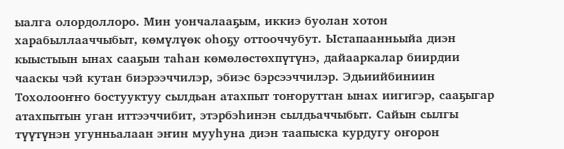ыалга олордоллоро. Мин уончалааҕым, иккиэ буолан хотон харабыллааччыбыт, көмүлүөк оһоҕу оттооччубут. Ыстапаанньыйа диэн кыыстыын ынах сааҕын таһан көмөлөстөхпүтүнэ, дайааркалар биирдии чааскы чэй кутан биэрээччилэр, эбиэс бэрсээччилэр. Эдьиийбиниин Тохолооҥҥо бостууктуу сылдьан атахпыт тоҥоруттан ынах иигигэр, сааҕыгар атахпытын уган иттээччибит, этэрбэһинэн сылдьаччыбыт. Сайын сылгы түүтүнэн угунньалаан эҥин мууһуна диэн таапыска курдугу оҥорон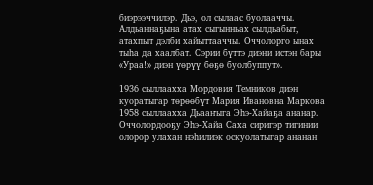биэрээччилэр. Дьэ, ол сылаас буолааччы. Алдьаннаҕына атах сыгынньах сылдьабыт, атахпыт дэлби хайыттааччы. Оччолорго ынах тыһа да хаалбат. Сэрии бүттэ диэни истэн бары «Ураа!» диэн үөрүү бөҕө буолбуппут».

1936 сыллаахха Мордовия Темников диэн куоратыгар төрөөбүт Мария Ивановна Маркова 1958 сыллаахха Дьааҥыга Эһэ-Хайаҕа ананар. Оччолордооҕу Эһэ-Хайа Саха сиригэр тигинии олорор улахан нэһилиэк оскуолатыгар ананан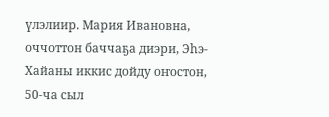үлэлиир. Мария Ивановна, оччоттон баччаҕа диэри, Эһэ-Хайаны иккис дойду оҥостон, 50-ча сыл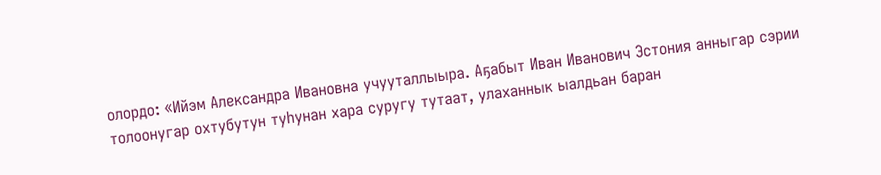олордо: «Ийэм Александра Ивановна учууталлыыра. Аҕабыт Иван Иванович Эстония анныгар сэрии толоонугар охтубутун туһунан хара суругу тутаат, улаханнык ыалдьан баран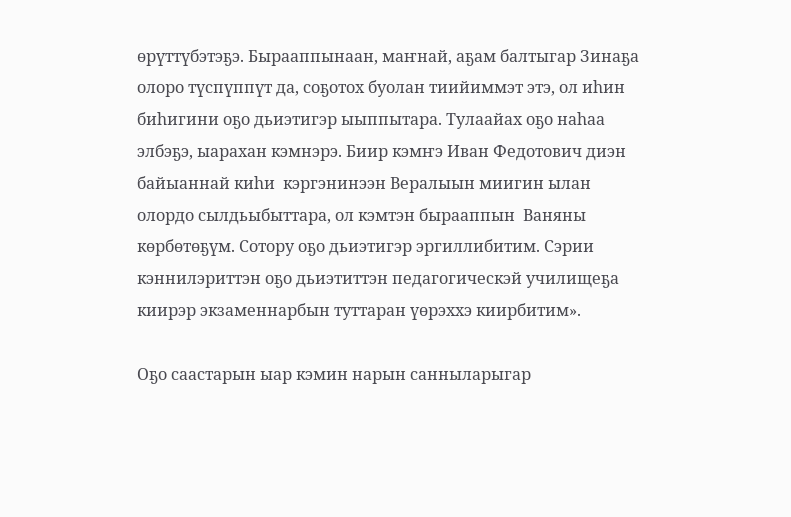өрүттүбэтэҕэ. Бырааппынаан, маҥнай, аҕам балтыгар Зинаҕа олоро түспүппүт да, соҕотох буолан тиийиммэт этэ, ол иһин биһигини оҕо дьиэтигэр ыыппытара. Тулаайах оҕо наһаа элбэҕэ, ыарахан кэмнэрэ. Биир кэмҥэ Иван Федотович диэн байыаннай киһи  кэргэнинээн Вералыын миигин ылан олордо сылдьыбыттара, ол кэмтэн бырааппын  Ваняны көрбөтөҕүм. Сотору оҕо дьиэтигэр эргиллибитим. Сэрии кэннилэриттэн оҕо дьиэтиттэн педагогическэй училищеҕа киирэр экзаменнарбын туттаран үөрэххэ киирбитим».

Оҕо саастарын ыар кэмин нарын санныларыгар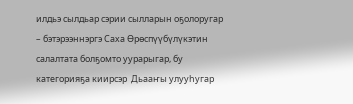илдьэ сылдьар сэрии сылларын оҕолоругар – бэтэрээннэргэ Саха Өрөспүүбүлүкэтин салалтата болҕомто уурарыгар, бу категорияҕа киирсэр  Дьааҥы улууһугар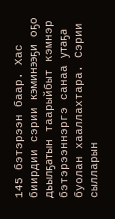145 бэтэрээн баар. Хас биирдии сэрии кэминээҕи оҕо дьылҕатын таарыйбыт кэмнэр бэтэрээннэргэ санаа утаҕа буолан хааллахтара. Сэрии сылларын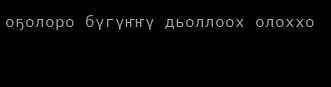оҕолоро бүгүҥҥү дьоллоох олоххо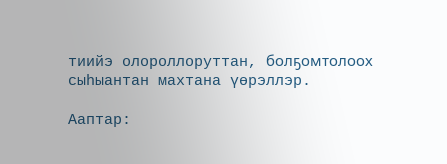тиийэ олороллоруттан, болҕомтолоох сыһыантан махтана үөрэллэр.

Ааптар: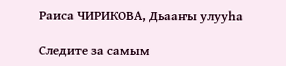Раиса ЧИРИКОВА, Дьааҥы улууһа

Следите за самым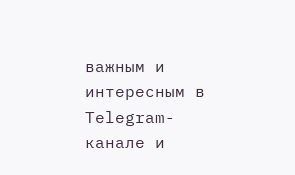важным и интересным в Telegram-канале и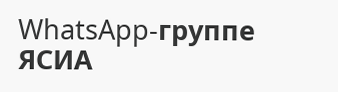WhatsApp-группе ЯСИА